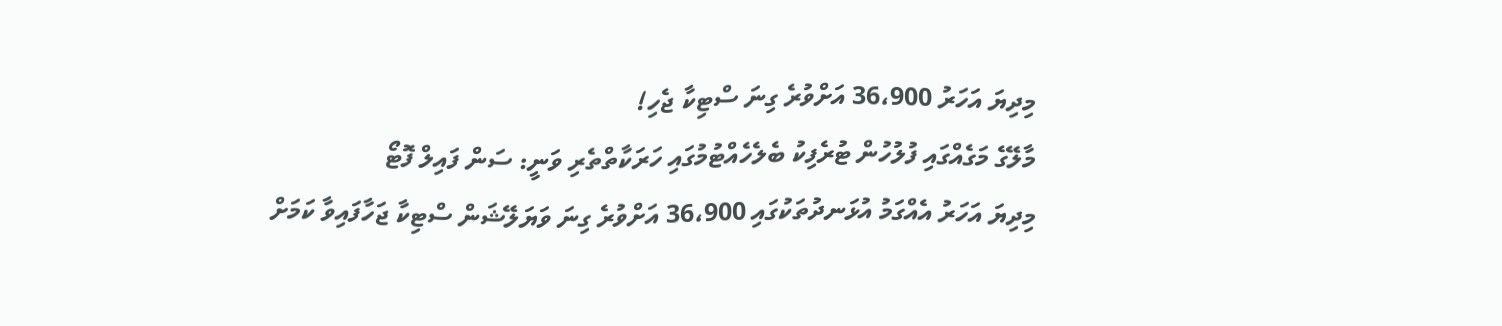މިދިޔަ އަހަރު 36،900 އަށްވުރެ ގިނަ ސްޓިކާ ޖެހި!
މާލޭގެ މަގެއްގައި ފުލުހުން ޓުރެފިކު ބެލެހެއްޓުމުގައި ހަރަކާތްތެރި ވަނީ: ސަން ފައިލް ފޮޓޯ
މިދިޔަ އަހަރު އެއްގަމު އުޅަނދުތަކުގައި 36،900 އަށްވުރެ ގިނަ ވަޔަލޭޝަން ސްޓިކާ ޖަހާފައިވާ ކަމަށް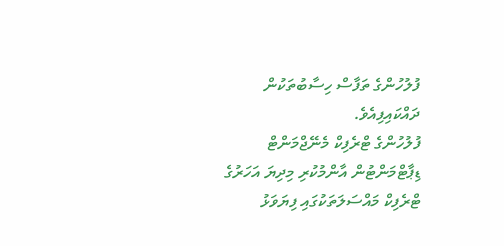ފުލުހުންގެ ތަފާސް ހިސާބުތަކުން ދައްކައިފިއެވެ.
ފުލުހުންގެ ޓްރެފިކް މެނޭޖްމަންޓް ޑިޕާޓްމަންޓުން އާންމުކުރި މިދިޔަ އަހަރުގެ ޓްރެފިކް މައްސަލަތަކުގައި ފިޔަވަޅު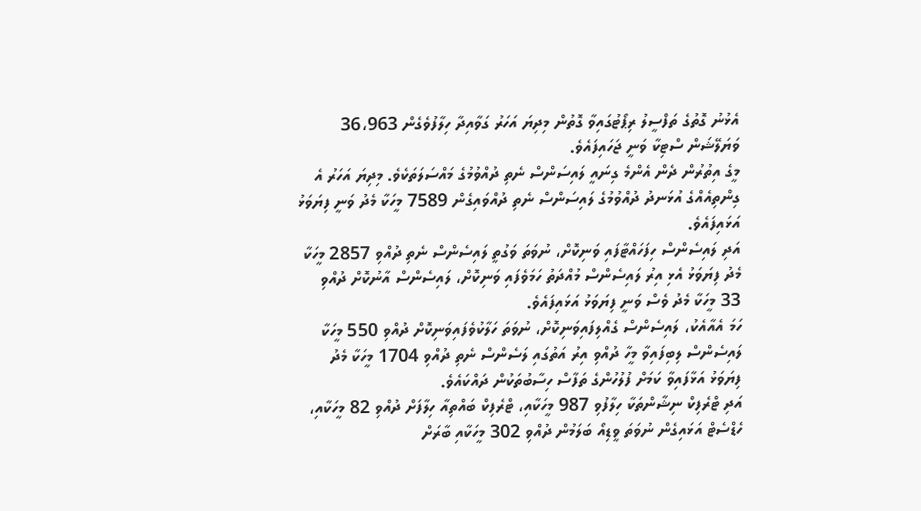އެޅުނު ގޮތުގެ ތަފްސީލު ރިޕޯޓުގައިވާ ގޮތުން މިދިޔަ އަހަރު ގަވާއިދާ ހިލާފުވެގެން 36،963 ވަޔަލޭޝަން ސްޓިކާ ވަނީ ޖަހައިފައެވެ.
މީގެ އިތުރުން ދެން އެންމެ ގިނައީ ލައިސަންސް ނެތި ދުއްވުމުގެ މައްސަލަތަކެވެ. މިދިޔަ އަހަރު އެ ގިންތިއެއްގެ އުޅަނދު ދުއްވުމުގެ ލައިސަންސް ނެތި ދުއްވައިގެން 7589 މީހަކާ މެދު ވަނީ ފިޔަވަޅު އަޅައިފައެވެ.
އަދި ލައިސެންސް ހިފަހައްޓާފައި ވަނިކޮށް، ނުވަތަ ވަގުތީ ލައިސެންސް ނެތި ދުއްވި 2857 މީހަކާ މެދު ފިޔަވަޅު އެޅި އިރު ލައިސެންސް މުއްދަތު ހަމަވެފައި ވަނިކޮށް، ލައިސެންސް އާނުކޮށް ދުއްވި 33 މީހަކާ މެދު ވެސް ވަނީ ފިޔަވަޅު އަޅައިފައެވެ.
ހަމަ އެއާއެކު، ލައިސެންސް ގެއްލިފައިވަނިކޮށް، ނުވަތަ ހަލާކުވެފައިވަނިކޮށް ދުއްވި 550 މީހަކާ ލައިސެންސް ލިބިފައިވާ މީހާ ދުއްވި އިރު އަތުގައި ލަސެންސް ނެތި ދުއްވި 1704 މީހަކާ މެދު ފިޔަވަޅު އަޅާފައިވާ ކަމަށް ފުލުހުންގެ ތަފާސް ހިސާބުތަކުން ދައްކައެވެ.
އަދި ޓްރެފިކް ނިޝާންތަކާ ހިލާފުވި 987 މީހަކާއި، ޓްރެފިކް ބައްތިއާ ހިލާފަށް ދުއްވި 82 މީހަކާއި، ހެޑްސެޓް އަޅައިގެން ނުވަތަ ވީޑިއޯ ބަލަމުން ދުއްވި 302 މީހަކާއި ބާރަށް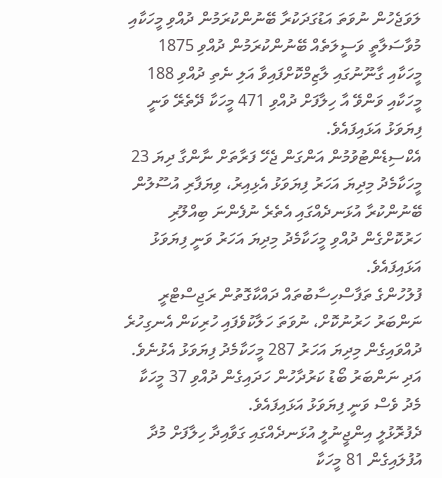ލަވަޖެހުން ނުވަތަ އަޑުގަދަކުރާ ބޭނުންކުރަމުން ދުއްވި މީހަކާއި މުވާސަލާތީ ވަސީލަތެއް ބޭނުންކުރަމުން ދުއްވި 1875 މީހަކާއި ގާނޫނުގައި ލާޒިމްކޮށްފައިވާ އަލި ނެތި ދުއްވި 188 މީހަކާއި ވަންވޭ އާ ހިލާފަށް ދުއްވި 471 މީހަކާ ދޭތެރޭ ވަނީ ފިޔަވަޅު އަޅައިފައެވެ.
އެކްސިޑެންޓުވުމުން އަންގަން ޖެހޭ ފަރާތަށް ނާންގާ ދިޔަ 23 މީހަކާމެދު މިދިޔަ އަހަރު ފިޔަވަޅު އެޅިއިރު، ވިޔަފާރި އުސޫލުން ބޭނުންކުރާ އުޅަނދެއްގައި އެތެރެ ނުފެންނަ ބިއްލޫރި ހަރުކޮށްގެން ދުއްވި މީހަކާމެދު މިދިޔަ އަހަރު ވަނީ ފިޔަވަޅު އަޅައިފައެވެ.
ފުލުހުންގެ ތަފާސްހިސާބުތައް ދައްކާގޮތުން ރަޖިސްޓްރީ ނަންބަރު ހަރުނުކޮށް، ނުވަތަ ހަލާކުވެފައި ހުރިކަން އެނގިހުރެ ދުއްވައިގެން މިދިޔަ އަހަރު 287 މީހަކާމެދު ފިޔަވަޅު އެޅުނެވެ. އަދި ނަންބަރު ބޯޑު ކަރުދާހުން ހަދައިގެން ދުއްވި 37 މީހަކާ މެދު ވެސް ވަނީ ފިޔަވަޅު އަޅައިފައެވެ.
ދެފުރޮޅުލީ އިންޖީނުލީ އުޅަނދެއްގައި ގަވާއިދާ ހިލާފަށް މުދާ އުފުލައިގެން 81 މީހަކާ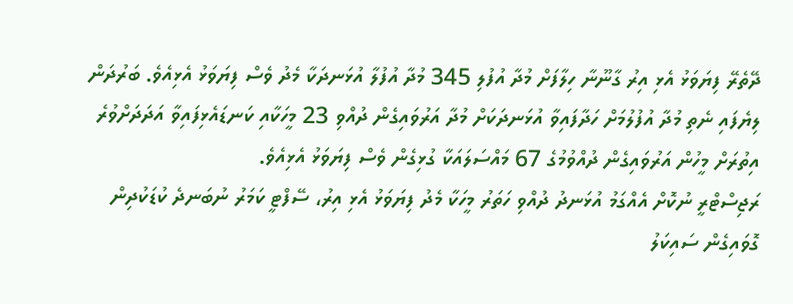ދޭތެރޭ ފިޔަވަޅު އެޅި އިރު ގާނޫނާ ހިލާފަށް މުދާ އުފުލި 345 މުދާ އުފުލާ އުޅަނދަކާ މެދު ވެސް ފިޔަވަޅު އެޅިއެވެ. ބަރުދަން ލިޔެފައި ނެތި މުދާ އުފުލުމަށް ހަދާފައިވާ އުޅަނދަކަށް މުދާ އަރުވައިގެން ދުއްވި 23 މީހަކާއި ކަނޑައެޅިފައިވާ އަދަދަށްވުރެ އިތުރަށް މީހުން އަރުވައިގެން ދުއްވުމުގެ 67 މައްސަލައަކާ ގުޅިގެން ވެސް ފިޔަވަޅު އެޅިއެވެ.
ރަޖިސްޓްރީ ނުކޮށް އެއްގަމު އުޅަނދު ދުއްވި ހަތަރު މީހަކާ މެދު ފިޔަވަޅު އެޅި އިރު، ސޭފްޓީ ކަމަރު ނުބަނދެ ކުޑަކުދިން ގޮވައިގެން ސައިކަލު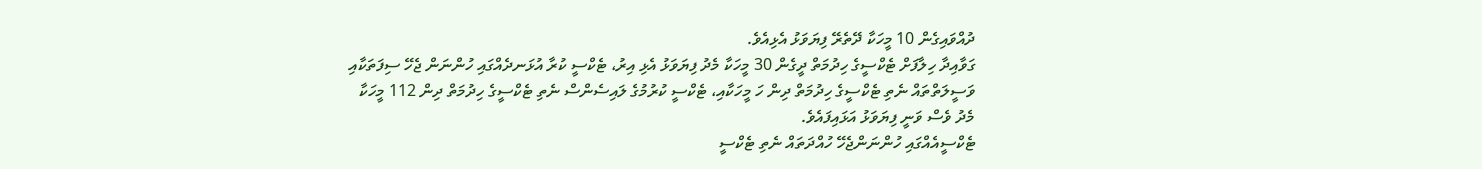ދުއްވައިގެން 10 މީހަކާ ދޭތެރޭ ފިޔަވަޅު އެޅިއެވެ.
ގަވާއިދާ ހިލާފަށް ޓެކްސީގެ ހިދުމަތް ދީގެން 30 މީހަކާ މެދު ފިޔަވަޅު އެޅި އިރު، ޓެކްސީ ކުރާ އުޅަނދެއްގައި ހުންނަން ޖެހޭ ސިފަތަކާއި ވަސީލަތްތައް ނެތި ޓެކްސީގެ ހިދުމަތް ދިން ހަ މީހަކާއި، ޓެކްސީ ކުރުމުގެ ލައިސެންސް ނެތި ޓެކްސީގެ ހިދުމަތް ދިން 112 މީހަކާ މެދު ވެސް ވަނީ ފިޔަވަޅު އަޅައިފައެވެ.
ޓެކްސީއެއްގައި ހުންނަންޖެހޭ ހުއްދަތައް ނެތި ޓެކްސީ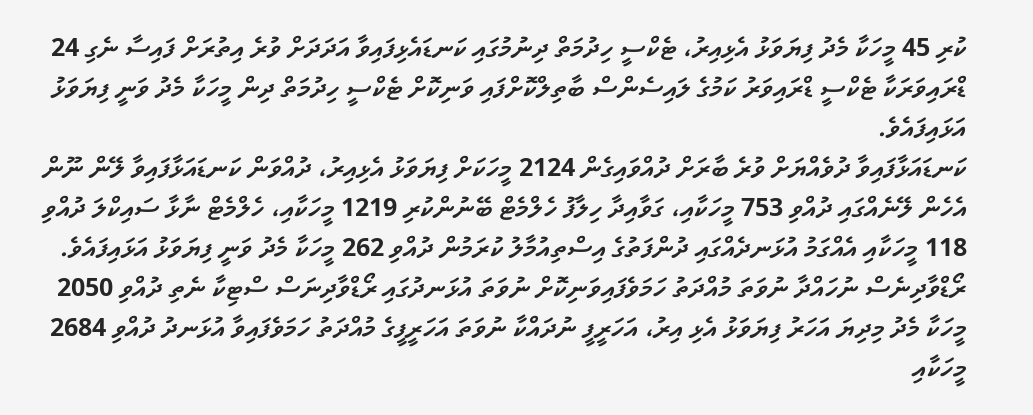ކުރި 45 މީހަކާ މެދު ފިޔަވަޅު އެޅިއިރު، ޓެކްސީ ހިދުމަތް ދިނުމުގައި ކަނޑައެޅިފައިވާ އަދަދަށް ވުރެ އިތުރަށް ފައިސާ ނެގި 24 ޑްރައިވަރަކާ ޓެކްސީ ޑްރައިވަރު ކަމުގެ ލައިސެންސް ބާތިލްކޮށްފައި ވަނިކޮށް ޓެކްސީ ހިދުމަތް ދިން މީހަކާ މެދު ވަނީ ފިޔަވަޅު އަޅައިފައެވެ.
ކަނޑައަޅާފައިވާ ދުވެއްޔަށް ވުރެ ބާރަށް ދުއްވައިގެން 2124 މީހަކަށް ފިޔަވަޅު އެޅިއިރު، ދުއްވަން ކަނޑައަޅާފައިވާ ލޭން ނޫން އެހެން ލޭނެއްގައި ދުއްވި 753 މީހަކާއި، ގަވާއިދާ ހިލާފު ހެލްމެޓް ބޭނުންކުރި 1219 މީހަކާއި، ހެލްމެޓް ނާޅާ ސައިކްލަ ދުއްވި 118 މީހަކާއި އެއްގަމު އުޅަނދެއްގައި ދުންފަތުގެ އިސްތިއުމާލު ކުރަމުން ދުއްވި 262 މީހަކާ މެދު ވަނީ ފިޔަވަޅު އަޅައިފައެވެ.
ރޯޑްވާދިނެސް ނުހައްދާ ނުވަތަ މުއްދަތު ހަމަވެފައިވަނިކޮށް ނުވަތަ އުޅަނދުގައި ރޯޑްވާދިނަސް ސްޓިކާ ނެތި ދުއްވި 2050 މީހަކާ މެދު މިދިޔަ އަހަރު ފިޔަވަޅު އެޅި އިރު، އަހަރީފީ ނުދައްކާ ނުވަތަ އަހަރީފީގެ މުއްދަތު ހަމަވެފައިވާ އުޅަނދު ދުއްވި 2684 މީހަކާއި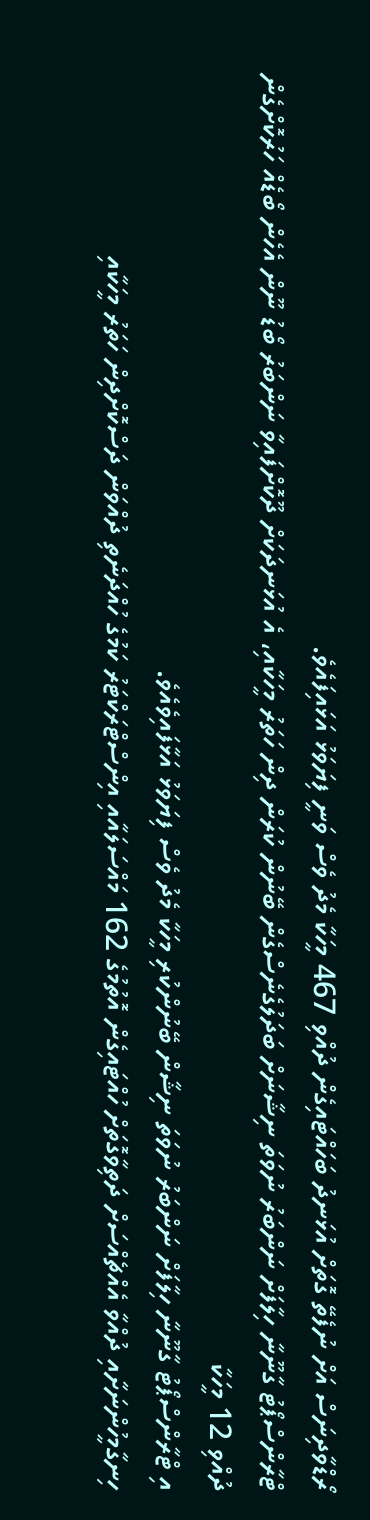ރޯޑްވާދިނަސް އަށް ނުފެތޭ ގޮތަށް އުޅަނދު ބަހައްޓައިގެން ދުއްވި 467 މީހަކާ މެދު ވެސް ވަނީ ފިޔަވަޅު އަޅައިފައެވެ.
ޓްރާންސްޕޯޓު ގާނޫނާ ހިލާފަށް ނަންބަރު ނުވަތަ ނިޝާނަށް ބަދަލުގެނެސްގެން ބޭނުން ކުރަން ދިން ހަތަރު މީހަކާއި، އެ އުޅަނދަކަށް ދޫކޮށްފައިވާ ނަންބަރު ބޯޑު ނޫން އެހެން ބޯޑެއް ހަރުކޮށްގެން ދުއްވި 12 މީހަކާ
އި ޓްރާންސްޕޯޓު ގާނޫނާ ހިލާފަށް ނަންބަރު ނުވަތަ ނިޝާން ބޭނުންކުރި މީހަކާ މެދު ވެސް ފިޔަވަޅު އަޅާފައިވެއެވެ.
ހިނގާމީހުންނަށާއި ދުއްވާ އެއްޗެއްސަށް ދަތިވާގޮތަށް ހުއްޓައިގެން އޮތުމުގެ 162 މައްސަލައާއި އިންސްޓްރަކްޓަރު ކަމުގެ ހުއްދަނެތި ދުއްވަން ދަސްކޮށްދިން ހަތަރު މީހަކާއި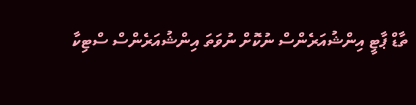ތާޑް ޕާޓީ އިންޝުއަރެންސް ނުކޮށް ނުވަތަ އިންޝުއަރެންސް ސްޓިކާ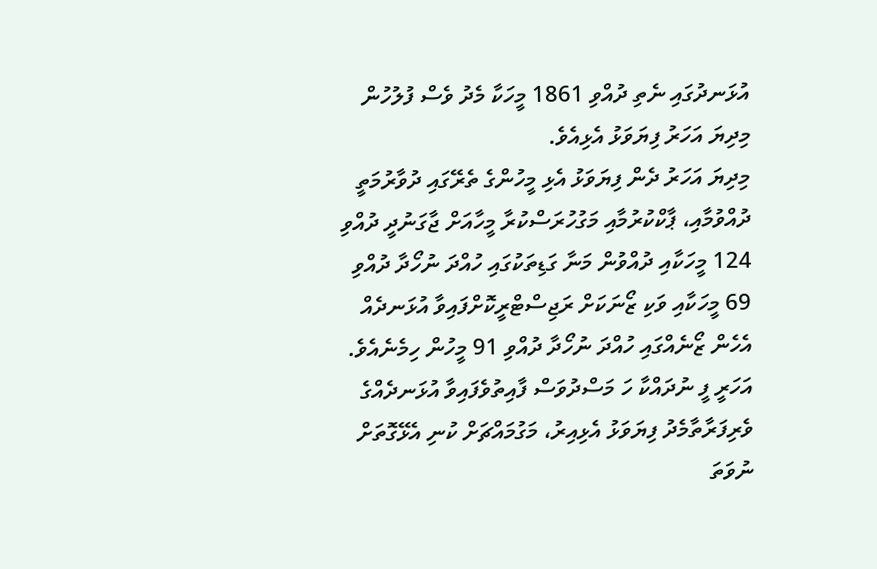އުޅަނދުގައި ނެތި ދުއްވި 1861 މީހަކާ މެދު ވެސް ފުލުހުން މިދިޔަ އަހަރު ފިޔަވަޅު އެޅިއެވެ.
މިދިޔަ އަހަރު ދެން ފިޔަވަޅު އެޅި މީހުންގެ ތެރޭގައި ދުވާރުމަތީ ދުއްވުމާއި، ޕާކްކުރުމާއި މަގުހުރަސްކުރާ މީހާއަށް ޖާގަނުދީ ދުއްވި 124 މީހަކާއި ދުއްވުން މަނާ ގަޑިތަކުގައި ހުއްދަ ނުހޯދާ ދުއްވި 69 މީހަކާއި ވަކި ޒޯނަކަށް ރަޖިސްޓްރީކޮށްފައިވާ އުޅަނދެއް އެހެން ޒޯނެއްގައި ހުއްދަ ނުހޯދާ ދުއްވި 91 މީހުން ހިމެނެއެވެ.
އަހަރީ ފީ ނުދައްކާ ހަ މަސްދުވަސް ފާއިތުވެފައިވާ އުޅަނދެއްގެ ވެރިފަރާތާމެދު ފިޔަވަޅު އެޅިއިރު، މަގުމައްޗަށް ކުނި އެޅޭގޮތަށް ނުވަތަ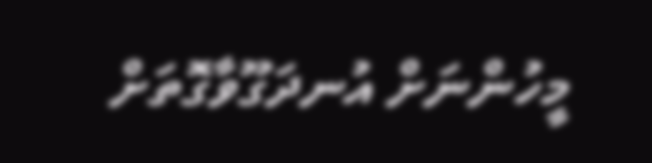މީހުންނަށް އުނދަގޫވާގޮތަށް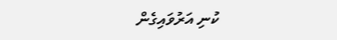ކުނި އަރުވައިގެން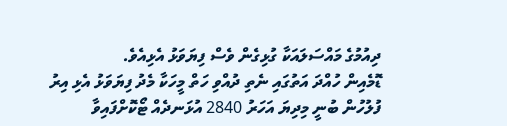ދިއުމުގެ މައްސަލައަކާ ގުޅިގެން ވެސް ފިޔަވަޅު އެޅިއެވެ.
ޑޮމެއިން ހުއްދަ އަތުގައި ނެތި ދުއްވި ހަތް މީހަކާ މެދު ފިޔަވަޅު އެޅި އިރު ފުލުހުން ބުނީ މިދިޔަ އަހަރު 2840 އުޅަނދެއް ޓޯކޮށްފައިވާ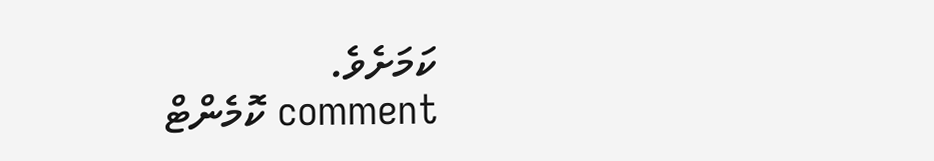ކަމަށެވެ.
comment ކޮމެންޓް